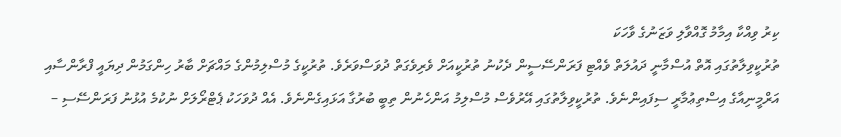ކިރު ވިއްކާ އިމާމު ގޮއްވާލި ވަޒަނުގެ ވާހަކަ
ތުރުކީވިލާތުގައި އޮތް އުސްމާނީ ދައުލަތް ވެއްޓި ފަރަންސޭސީން ދެކުނު ތުރުކީއަށް ވެރިވެގަތް ދުވަސްވަރެވެ. ތުރުކީގެ މުސްލިމުންގެ މައްޗަށް ބާރު ހިންގަމުން ދިޔައީ ފްރާންސާއި އަރްމީނިއާގެ އިސްތިޢުމާރީ ސިފައިންނެވެ. ތުރުކީވިލާތުގައި އޭރުވެސް މުސްލިމު އަންހެނުން ތިބީ ބުރުގާ އަޅައިގެންނެވެ. އެއް ދުވަހަކު ޕެޓްރޯލަށް ނުކުމެ އުޅުނު ފަރަންސޭސި –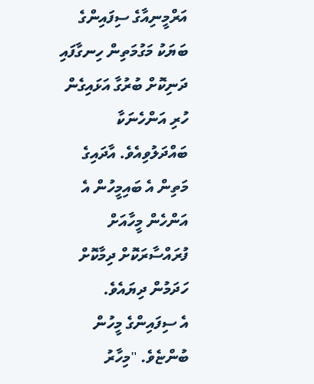އަރްމީނިއާގެ ސިފައިންގެ ބަޔަކު މަގުމަތިން ހިނގާފައި ދަނިކޮށް ބުރުގާ އަޅައިގެން ހުރި އަންހެނަކާ ބައްދަލުވިއެވެ. އާދައިގެ މަތިން އެ ބައިމީހުން އެ އަންހެން މީހާއަށް ފުރައްސާރަކޮށް ދިމާކޮށް ހަދަމުން ދިޔައެވެ.
އެ ސިފައިންގެ މީހުން ބުންޏެވެ. "މިހާރު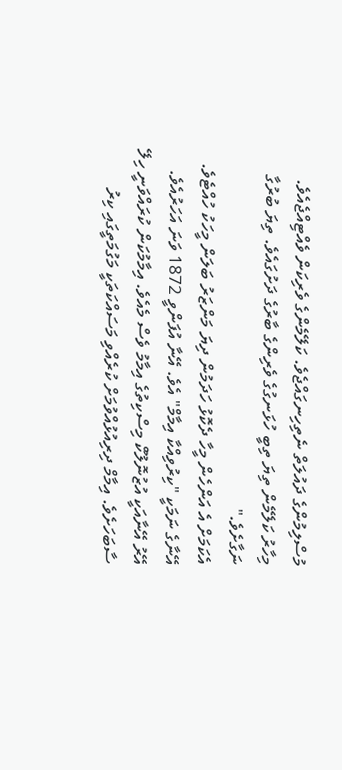މުސްލިމުންގެ ދައުލަތް ނެތިހިނގައްޖެވެ. ކަލޭމެންގެ ވެރިކަން ވެއްޓިއްޖެއެވެ. މިހާރު ކަލޭމެން ތިޔަ ތިބީ ހުޅަނގުގެ ވެރިންގެ ބާރުގެ ދަށުގައެވެ. ތިޔަ ބުރުގާ ނަގާށެވެ."
އެކަމަށް އެ އަންހެން މީހާ ދެކޮޅު ހަދަމުން ދިޔަ މަންޒަރު ބަލަން މީހަކު ހުއްޓެވެ. އޭނާގެ ނަމަކީ "ކިރުވިއްކާ އިމާމް" އެވެ. އޭނާ އުފަންވީ 1872 ވަނަ އަހަރުއެވެ. އޭރު އޭނާއަކީ އުޒުނޮލޫކް މިސްކިތުގެ އިމާމު ވެސް މެއެވެ. އިމާމުކަން ކުރައްވަނީ ހިލޭ ސާބަހަށެވެ. އިމާމް ދިރިއުޅުއްވުމަށް ކުރެއްވި މަސައްކަތަކީ މަގުމަތީގައި ކިރު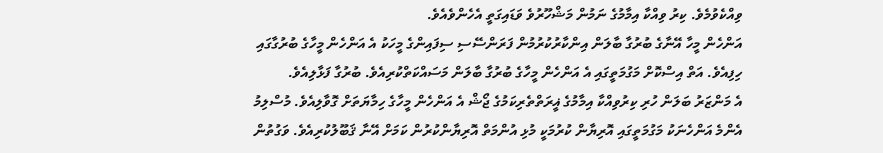ވިއްކެވުމެވެ. ކިރު ވިއްކާ އިމާމުގެ ނަމުން މަޝްހޫރުވެ ވަޑައިގަތީ އެހެންވެއެވެ.
އަންހެން މީހާ އޭނާގެ ބުރުގާ ބާލަން އިންކާރުކުރުމުން ފަރަންސޭސި ސިފައިންގެ މީހަކު އެ އަންހެން މީހާގެ ބުރުގާގައި ހިފިއެވެ. އަތް އިސްކޮށް މަގުމަތީގައި އެ އަންހެން މީހާގެ ބުރުގާ ބާލަން މަސައްކަތްކުރިއެވެ. ބުރުގާ ފަޅާލިއެވެ.
އެ މަންޒަރު ބަލަން ހުރި ކިރުވިއްކާ އިމާމުގެ ޣީރަތްތެރިކަމުގެ ޖޯޝް އެ އަންހެން މީހާގެ ހިމާޔަތަށް ގޮވާލިއެވެ. މުސްލިމު އެންމެ އަންހެނަކު މަގުމަތީގައި އޮރިޔާން ކުރުމަކީ މުޅި އުންމަތް އޮރިޔާންކުރުން ކަމަށް އޭނާ ޤަބޫލުކުރިއެވެ. ވަގުތުން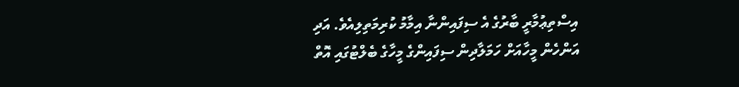އިސްތިޢުމާރީ ބާރުގެ އެ ސިފައިންނާ އިމާމު ކުރިމަތިލިއެވެ. އަދި އަންހެން މީހާއަށް ހަމަލާދިން ސިފައިންގެ މީހާގެ ބެލްޓުގައި އޮތް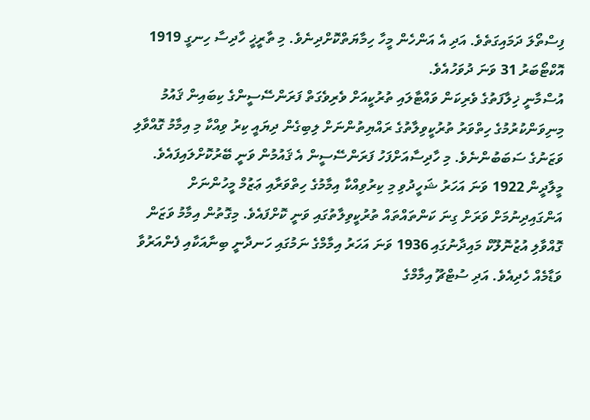ފިސްތޯލަ ދަމައިގަތެވެ. އަދި އެ އަންހެން މީހާ ހިމާޔަތްކޮށްދިނެވެ. މި ތާރީޚީ ހާދިސާ ހިނގީ 1919 އޮކްޓޯބަރު 31 ވަނަ ދުވަހުއެވެ.
އުސްމާނީ ޚިލާފަތުގެ ވެރިކަން ވައްޓާލައި ތުރުކީއަށް ވެރިވެގަތް ފަރަންސޭސީންގެ ކިބައިން ޤައުމު މިނިވަންކުރުމުގެ ހިތްވަރު ތުރުކީވިލާތުގެ ރައްޔިތުންނަށް ލިބިގެން ދިޔައީ ކިރު ވިއްކާ މި އިމާމު ގޮއްވާލި ވަޒަނުގެ ސަބަބުންނެވެ. މި ހާދިސާއަށްފަހު ފަރަންސޭސީން އެ ޤައުމުން ވަނީ ބޭރުކޮށްލައިފައެވެ.
މީލާދީން 1922 ވަނަ އަހަރު ޝަހީދުވި މި ކިރުވިއްކާ އިމާމުގެ ހިތްވަރާއި ޢަޒުމް މީހުންނަށް އަންގައިދިނުމަށް ވަރަށް ގިނަ ކަންތައްތައް ތުރުކީވިލާތުގައި ވަނީ ކޮށްފައެވެ. މިގޮތުން އިމާމު ވަޒަން ގޮއްވާލި އުޒުނޮލޫކް މައިދާނުގައި 1936 ވަނަ އަހަރު އިމާމްގެ ނަމުގައި ހަނދާނީ ބިނާއަކާއި ފެންއަރުވާ ވަޑާމެއް ހެދިއެވެ. އަދި ސުޓްޗޫ އިމާމްގެ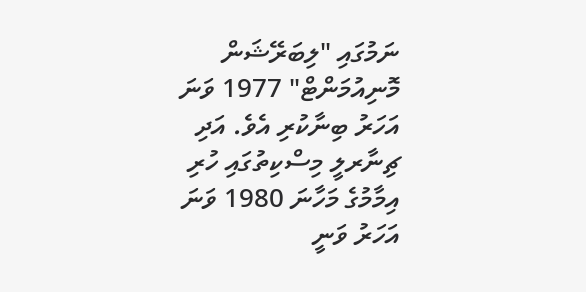ނަމުގައި "ލިބަރޭޝަން މޮނިއުމަންޓް" 1977 ވަނަ އަހަރު ބިނާކުރި އެވެ. އަދި ޗިނާރލީ މިސްކިތުގައި ހުރި އިމާމުގެ މަހާނަ 1980 ވަނަ އަހަރު ވަނީ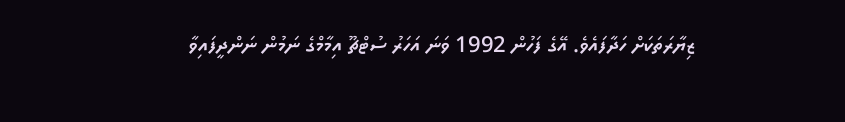ޒިޔާރަތަކަށް ހަދާފައެވެ. އޭގެ ފަހުން 1992 ވަނަ އަހަރު ސުޓްޗޫ އިމާމްގެ ނަމުން ނަންދީފައިވާ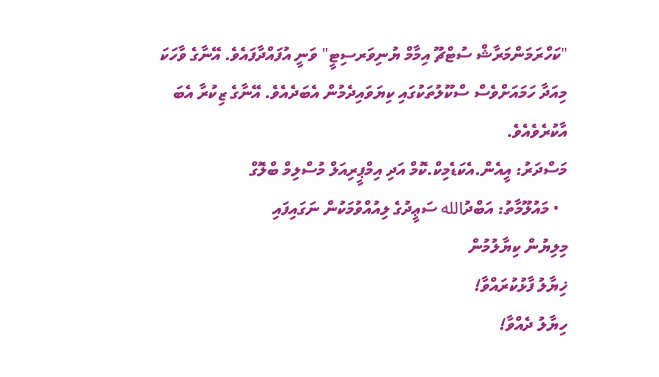"ކަހްރަމަންމަރާޝް ސުޓްޗޫ އިމާމް ޔުނިވަރސިޓީ" ވަނީ އުފައްދާފައެވެ. އޭނާގެ ވާހަކަ މިއަދާ ހަމައަށްވެސް ސްކޫލުތަކުގައި ކިޔަވައިދެމުން އެބަދެއެވެ. އޭނާގެ ޒިކުރާ އެބަ އާކުރެވެއެވެ.
މަސްދަރު: އީއެން.އެކަޑެމިކް.ކޮމް އަދި އިމްޕީރިއަލް މުސްލިމް ބްލޮގް
  • މައުލޫމާތު: އަބްދުالله ސަޢީދުގެ ލިއުއްވުމަކުން ނަގައިފައި
މިލިޔުން ކިޔާލުމުން
ޚިޔާލު ފާޅުކުރައްވާ!
ހިޔާލު ދެއްވާ!